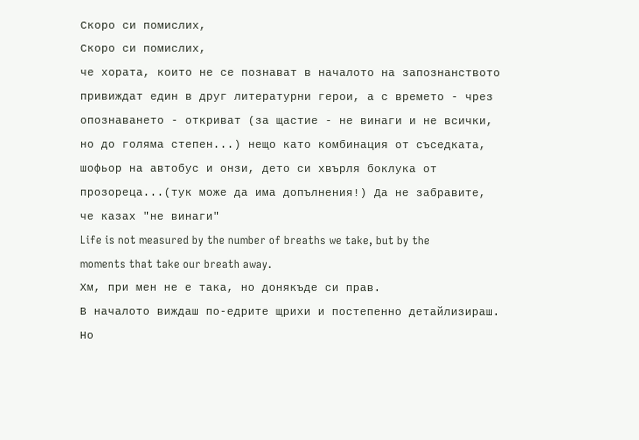Скоро си помислих,
Скоро си помислих,
че хората, които не се познават в началото на запознанството привиждат един в друг литературни герои, а с времето - чрез опознаването - откриват (за щастие - не винаги и не всички, но до голяма степен...) нещо като комбинация от съседката, шофьор на автобус и онзи, дето си хвърля боклука от прозореца...(тук може да има допълнения!) Да не забравите, че казах "не винаги"
Life is not measured by the number of breaths we take, but by the moments that take our breath away.
Хм, при мен не е така, но донякъде си прав.
В началото виждаш по-едрите щрихи и постепенно детайлизираш. Но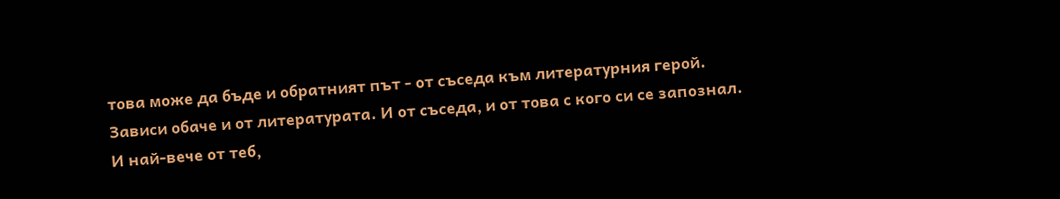това може да бъде и обратният път - от съседа към литературния герой.
Зависи обаче и от литературата. И от съседа, и от това с кого си се запознал.
И най-вече от теб,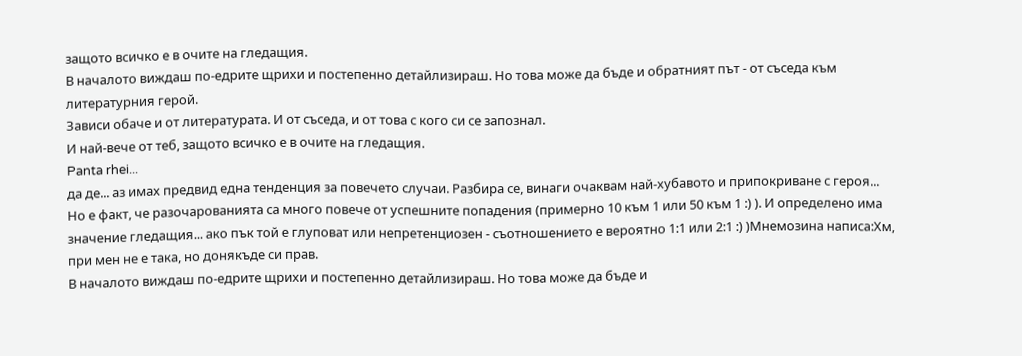защото всичко е в очите на гледащия.
В началото виждаш по-едрите щрихи и постепенно детайлизираш. Но това може да бъде и обратният път - от съседа към литературния герой.
Зависи обаче и от литературата. И от съседа, и от това с кого си се запознал.
И най-вече от теб, защото всичко е в очите на гледащия.
Panta rhei...
да де... аз имах предвид една тенденция за повечето случаи. Разбира се, винаги очаквам най-хубавото и припокриване с героя... Но е факт, че разочарованията са много повече от успешните попадения (примерно 10 към 1 или 50 към 1 :) ). И определено има значение гледащия... ако пък той е глуповат или непретенциозен - съотношението е вероятно 1:1 или 2:1 :) )Мнемозина написа:Хм, при мен не е така, но донякъде си прав.
В началото виждаш по-едрите щрихи и постепенно детайлизираш. Но това може да бъде и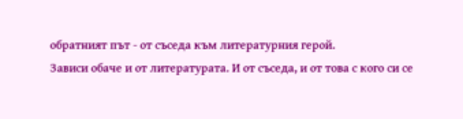обратният път - от съседа към литературния герой.
Зависи обаче и от литературата. И от съседа, и от това с кого си се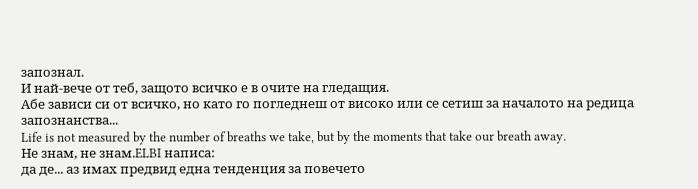запознал.
И най-вече от теб, защото всичко е в очите на гледащия.
Абе зависи си от всичко, но като го погледнеш от високо или се сетиш за началото на редица запознанства...
Life is not measured by the number of breaths we take, but by the moments that take our breath away.
Не знам, не знам.ELBI написа:
да де... аз имах предвид една тенденция за повечето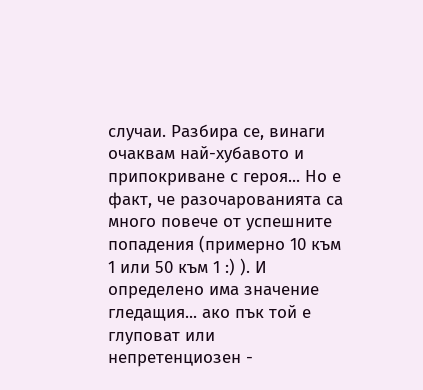случаи. Разбира се, винаги очаквам най-хубавото и припокриване с героя... Но е факт, че разочарованията са много повече от успешните попадения (примерно 10 към 1 или 50 към 1 :) ). И определено има значение гледащия... ако пък той е глуповат или непретенциозен -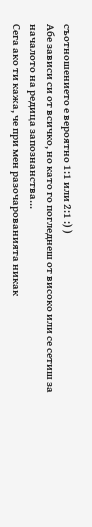съотношението е вероятно 1:1 или 2:1 :) )
Абе зависи си от всичко, но като го погледнеш от високо или се сетиш за началото на редица запознанства...
Сега ако ти кажа, че при мен разочарованията никак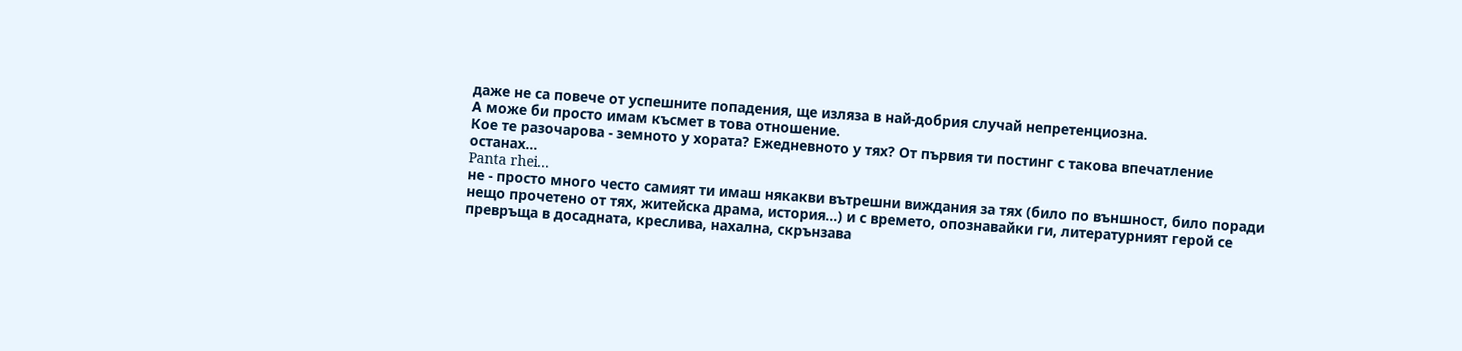даже не са повече от успешните попадения, ще изляза в най-добрия случай непретенциозна.
А може би просто имам късмет в това отношение.
Кое те разочарова - земното у хората? Ежедневното у тях? От първия ти постинг с такова впечатление останах...
Panta rhei...
не - просто много често самият ти имаш някакви вътрешни виждания за тях (било по външност, било поради нещо прочетено от тях, житейска драма, история...) и с времето, опознавайки ги, литературният герой се превръща в досадната, креслива, нахална, скрънзава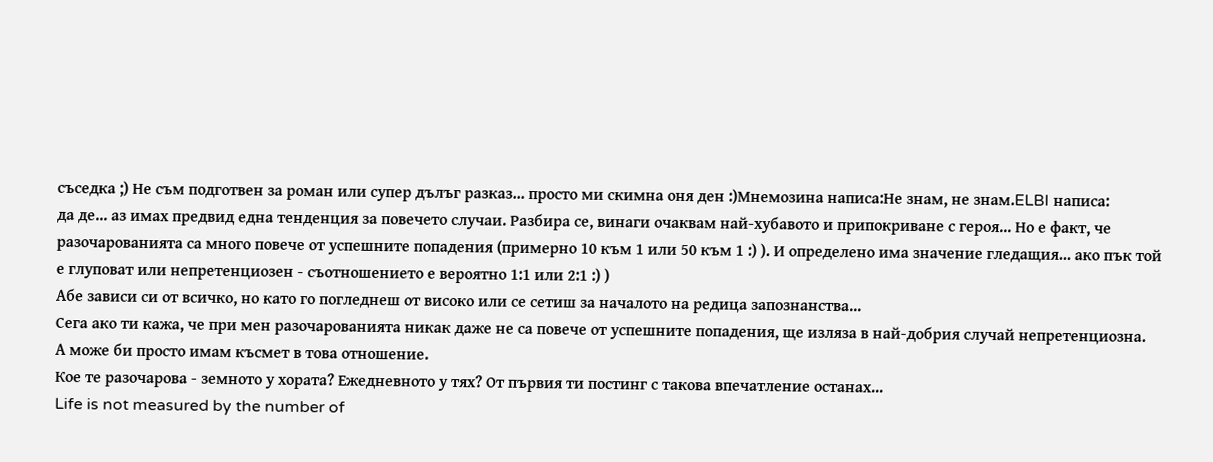съседка ;) Не съм подготвен за роман или супер дълъг разказ... просто ми скимна оня ден :)Мнемозина написа:Не знам, не знам.ELBI написа:
да де... аз имах предвид една тенденция за повечето случаи. Разбира се, винаги очаквам най-хубавото и припокриване с героя... Но е факт, че разочарованията са много повече от успешните попадения (примерно 10 към 1 или 50 към 1 :) ). И определено има значение гледащия... ако пък той е глуповат или непретенциозен - съотношението е вероятно 1:1 или 2:1 :) )
Абе зависи си от всичко, но като го погледнеш от високо или се сетиш за началото на редица запознанства...
Сега ако ти кажа, че при мен разочарованията никак даже не са повече от успешните попадения, ще изляза в най-добрия случай непретенциозна.
А може би просто имам късмет в това отношение.
Кое те разочарова - земното у хората? Ежедневното у тях? От първия ти постинг с такова впечатление останах...
Life is not measured by the number of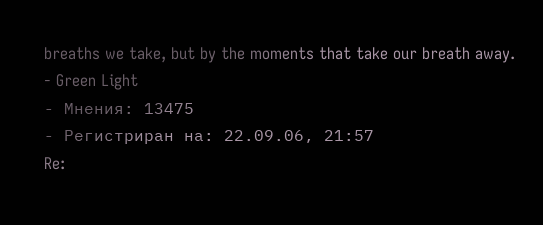breaths we take, but by the moments that take our breath away.
- Green Light
- Мнения: 13475
- Регистриран на: 22.09.06, 21:57
Re: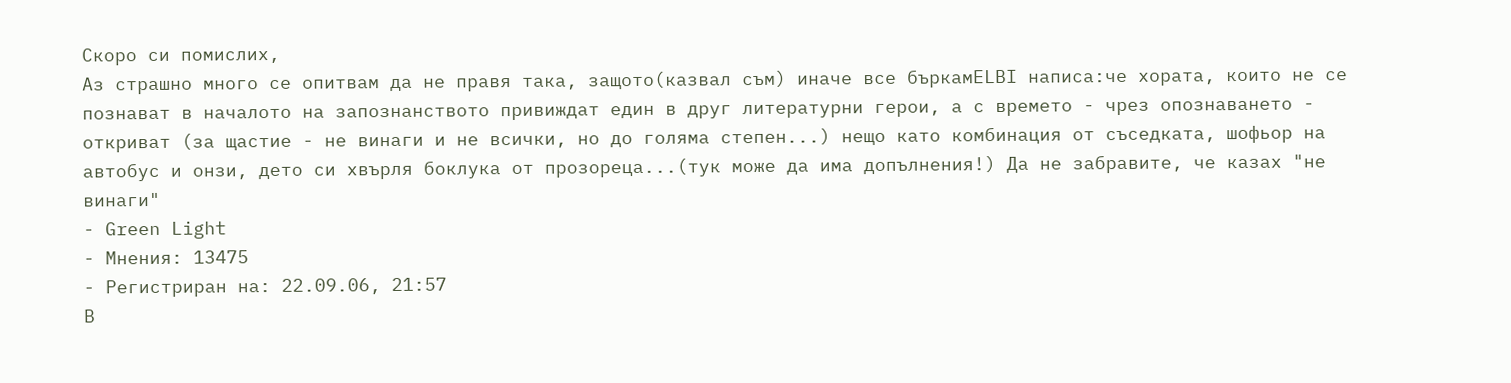Скоро си помислих,
Аз страшно много се опитвам да не правя така, защото(казвал съм) иначе все бъркамELBI написа:че хората, които не се познават в началото на запознанството привиждат един в друг литературни герои, а с времето - чрез опознаването - откриват (за щастие - не винаги и не всички, но до голяма степен...) нещо като комбинация от съседката, шофьор на автобус и онзи, дето си хвърля боклука от прозореца...(тук може да има допълнения!) Да не забравите, че казах "не винаги"
- Green Light
- Мнения: 13475
- Регистриран на: 22.09.06, 21:57
В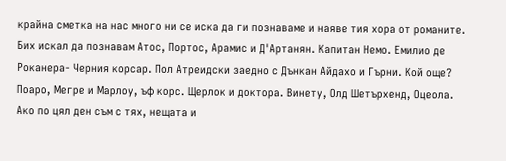крайна сметка на нас много ни се иска да ги познаваме и наяве тия хора от романите.
Бих искал да познавам Атос, Портос, Арамис и Д'Артанян. Капитан Немо. Емилио де Роканера- Черния корсар. Пол Атреидски заедно с Дънкан Айдахо и Гърни. Кой още? Поаро, Мегре и Марлоу, ъф корс. Щерлок и доктора. Винету, Олд Шетърхенд, Оцеола.
Ако по цял ден съм с тях, нещата и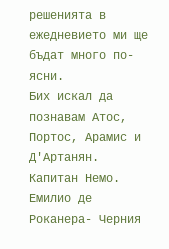решенията в ежедневието ми ще бъдат много по- ясни.
Бих искал да познавам Атос, Портос, Арамис и Д'Артанян. Капитан Немо. Емилио де Роканера- Черния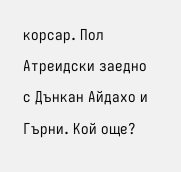корсар. Пол Атреидски заедно с Дънкан Айдахо и Гърни. Кой още?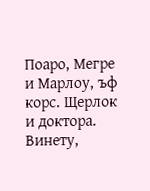Поаро, Мегре и Марлоу, ъф корс. Щерлок и доктора. Винету,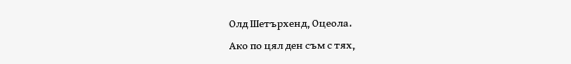Олд Шетърхенд, Оцеола.
Ако по цял ден съм с тях,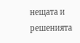нещата и решенията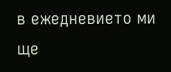в ежедневието ми ще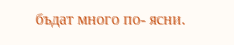бъдат много по- ясни.